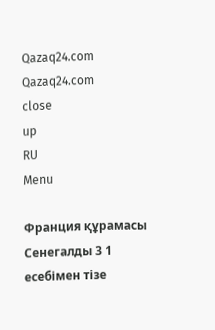Qazaq24.com
Qazaq24.com
close
up
RU
Menu

Франция құрамасы Сенегалды 3 1 есебімен тізе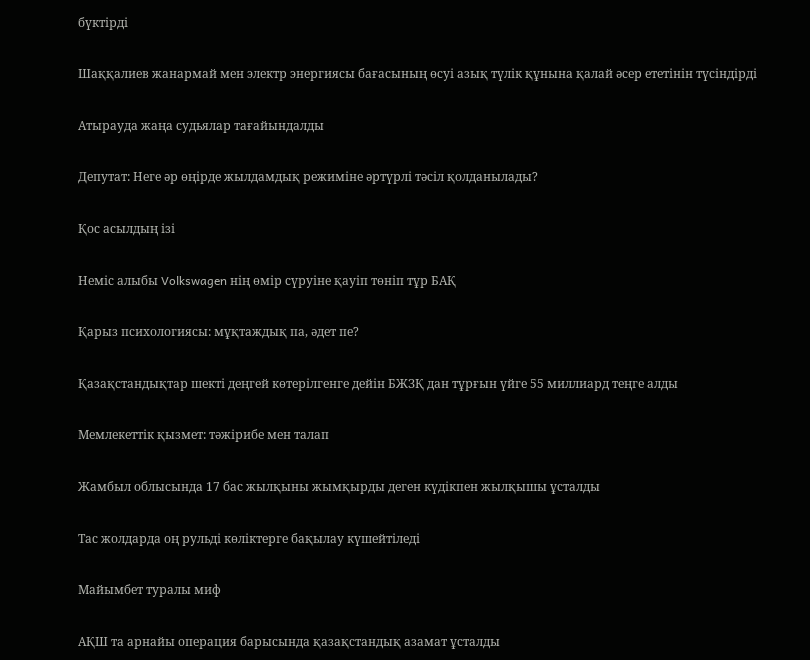бүктірді

Шаққалиев жанармай мен электр энергиясы бағасының өсуі азық түлік құнына қалай әсер ететінін түсіндірді

Атырауда жаңа судьялар тағайындалды

Депутат: Неге әр өңірде жылдамдық режиміне әртүрлі тәсіл қолданылады?

Қос асылдың ізі

Неміс алыбы Volkswagen нің өмір сүруіне қауіп төніп тұр БАҚ

Қарыз психологиясы: мұқтаждық па, әдет пе?

Қазақстандықтар шекті деңгей көтерілгенге дейін БЖЗҚ дан тұрғын үйге 55 миллиард теңге алды

Мемлекеттік қызмет: тәжірибе мен талап

Жамбыл облысында 17 бас жылқыны жымқырды деген күдікпен жылқышы ұсталды

Тас жолдарда оң рульді көліктерге бақылау күшейтіледі

Майымбет туралы миф

АҚШ та арнайы операция барысында қазақстандық азамат ұсталды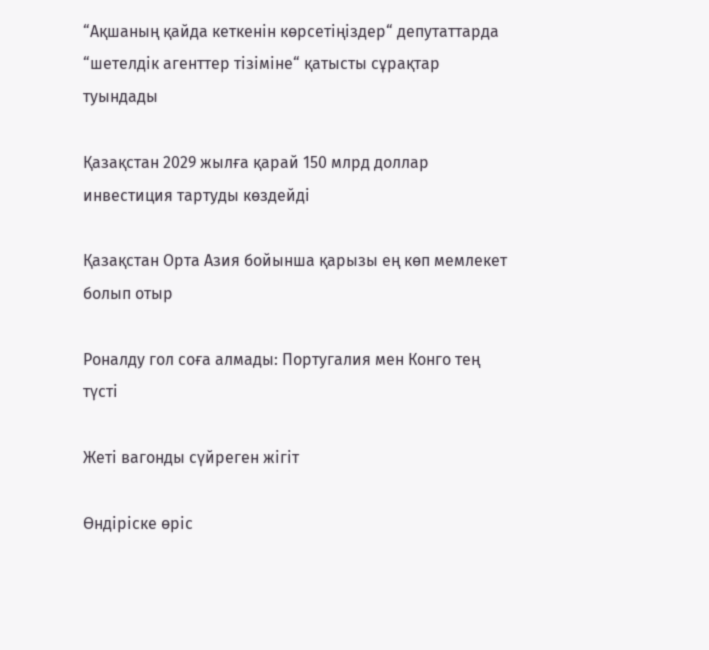“Ақшаның қайда кеткенін көрсетіңіздер“ депутаттарда “шетелдік агенттер тізіміне“ қатысты сұрақтар туындады

Қазақстан 2029 жылға қарай 150 млрд доллар инвестиция тартуды көздейді

Қазақстан Орта Азия бойынша қарызы ең көп мемлекет болып отыр

Роналду гол соға алмады: Португалия мен Конго тең түсті

Жеті вагонды сүйреген жігіт

Өндіріске өріс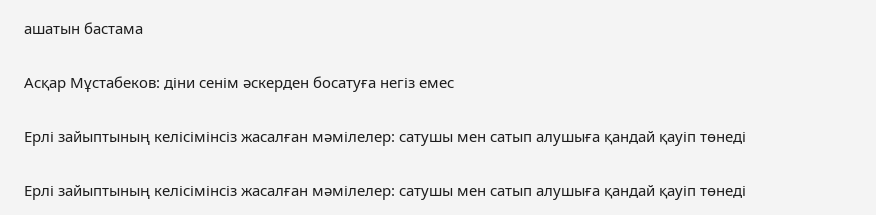ашатын бастама

Асқар Мұстабеков: діни сенім әскерден босатуға негіз емес

Ерлі зайыптының келісімінсіз жасалған мәмілелер: сатушы мен сатып алушыға қандай қауіп төнеді

Ерлі зайыптының келісімінсіз жасалған мәмілелер: сатушы мен сатып алушыға қандай қауіп төнеді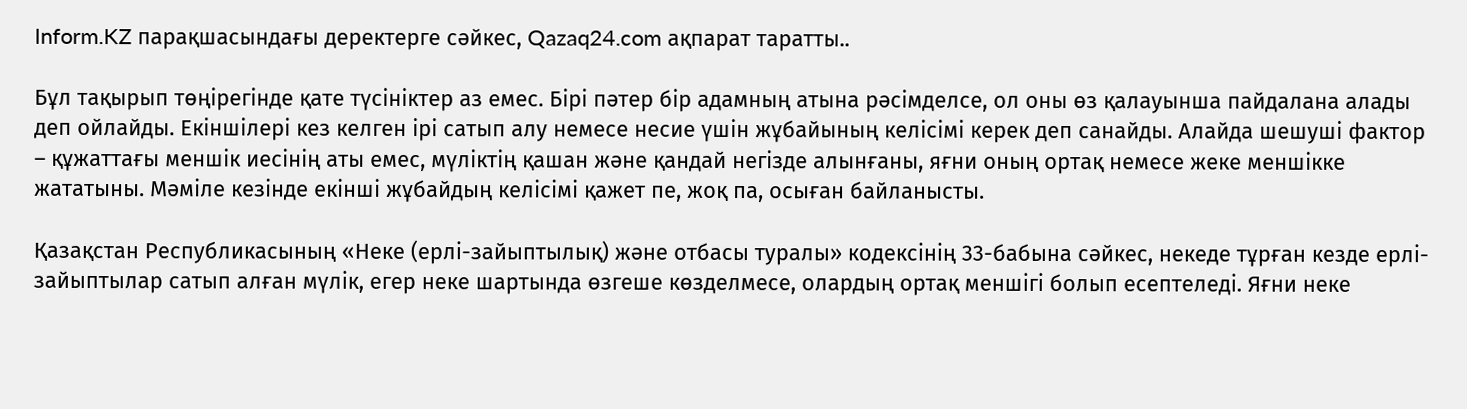Inform.KZ парақшасындағы деректерге сәйкес, Qazaq24.com ақпарат таратты..

Бұл тақырып төңірегінде қате түсініктер аз емес. Бірі пәтер бір адамның атына рәсімделсе, ол оны өз қалауынша пайдалана алады деп ойлайды. Екіншілері кез келген ірі сатып алу немесе несие үшін жұбайының келісімі керек деп санайды. Алайда шешуші фактор – құжаттағы меншік иесінің аты емес, мүліктің қашан және қандай негізде алынғаны, яғни оның ортақ немесе жеке меншікке жататыны. Мәміле кезінде екінші жұбайдың келісімі қажет пе, жоқ па, осыған байланысты.

Қазақстан Республикасының «Неке (ерлі-зайыптылық) және отбасы туралы» кодексінің 33-бабына сәйкес, некеде тұрған кезде ерлі-зайыптылар сатып алған мүлік, егер неке шартында өзгеше көзделмесе, олардың ортақ меншігі болып есептеледі. Яғни неке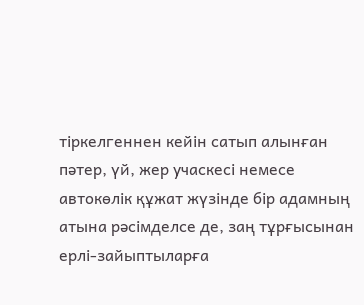тіркелгеннен кейін сатып алынған пәтер, үй, жер учаскесі немесе автокөлік құжат жүзінде бір адамның атына рәсімделсе де, заң тұрғысынан ерлі-зайыптыларға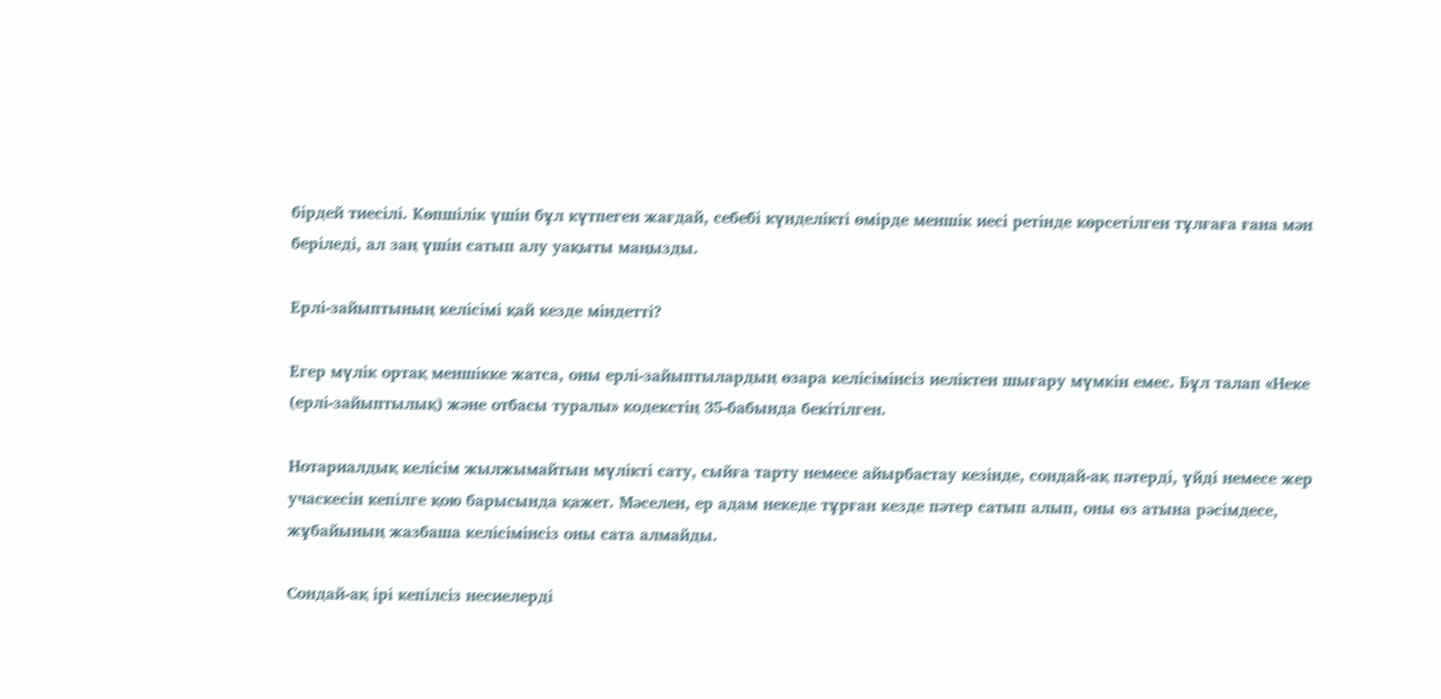бірдей тиесілі. Көпшілік үшін бұл күтпеген жағдай, себебі күнделікті өмірде меншік иесі ретінде көрсетілген тұлғаға ғана мән беріледі, ал заң үшін сатып алу уақыты маңызды.

Ерлі-зайыптының келісімі қай кезде міндетті?

Егер мүлік ортақ меншікке жатса, оны ерлі-зайыптылардың өзара келісімінсіз иеліктен шығару мүмкін емес. Бұл талап «Неке (ерлі-зайыптылық) және отбасы туралы» кодекстің 35-бабында бекітілген.

Нотариалдық келісім жылжымайтын мүлікті сату, сыйға тарту немесе айырбастау кезінде, сондай-ақ пәтерді, үйді немесе жер учаскесін кепілге қою барысында қажет. Мәселен, ер адам некеде тұрған кезде пәтер сатып алып, оны өз атына рәсімдесе, жұбайының жазбаша келісімінсіз оны сата алмайды.

Сондай-ақ ірі кепілсіз несиелерді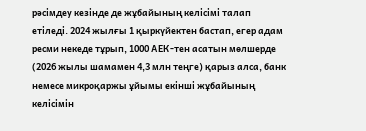рәсімдеу кезінде де жұбайының келісімі талап етіледі. 2024 жылғы 1 қыркүйектен бастап, егер адам ресми некеде тұрып, 1000 АЕК-тен асатын мөлшерде (2026 жылы шамамен 4,3 млн теңге) қарыз алса, банк немесе микроқаржы ұйымы екінші жұбайының келісімін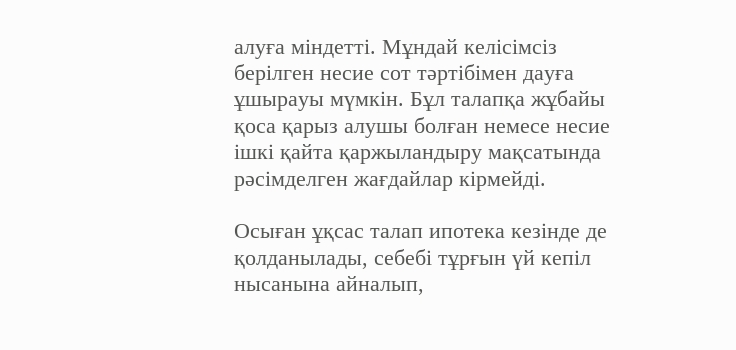алуға міндетті. Мұндай келісімсіз берілген несие сот тәртібімен дауға ұшырауы мүмкін. Бұл талапқа жұбайы қоса қарыз алушы болған немесе несие ішкі қайта қаржыландыру мақсатында рәсімделген жағдайлар кірмейді.

Осыған ұқсас талап ипотека кезінде де қолданылады, себебі тұрғын үй кепіл нысанына айналып,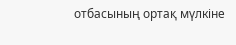отбасының ортақ мүлкіне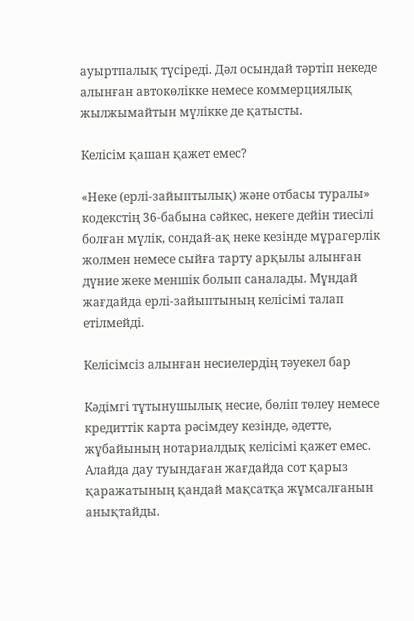ауыртпалық түсіреді. Дәл осындай тәртіп некеде алынған автокөлікке немесе коммерциялық жылжымайтын мүлікке де қатысты.

Келісім қашан қажет емес?

«Неке (ерлі-зайыптылық) және отбасы туралы» кодекстің 36-бабына сәйкес, некеге дейін тиесілі болған мүлік, сондай-ақ неке кезінде мұрагерлік жолмен немесе сыйға тарту арқылы алынған дүние жеке меншік болып саналады. Мұндай жағдайда ерлі-зайыптының келісімі талап етілмейді.

Келісімсіз алынған несиелердің тәуекел бар

Кәдімгі тұтынушылық несие, бөліп төлеу немесе кредиттік карта рәсімдеу кезінде, әдетте, жұбайының нотариалдық келісімі қажет емес. Алайда дау туындаған жағдайда сот қарыз қаражатының қандай мақсатқа жұмсалғанын анықтайды.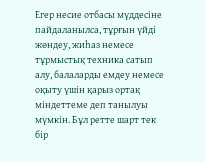Егер несие отбасы мүддесіне пайдаланылса, тұрғын үйді жөндеу, жиһаз немесе тұрмыстық техника сатып алу, балаларды емдеу немесе оқыту үшін қарыз ортақ міндеттеме деп танылуы мүмкін. Бұл ретте шарт тек бір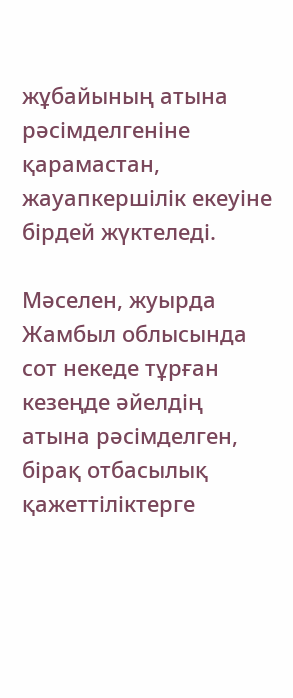жұбайының атына рәсімделгеніне қарамастан, жауапкершілік екеуіне бірдей жүктеледі.

Мәселен, жуырда Жамбыл облысында сот некеде тұрған кезеңде әйелдің атына рәсімделген, бірақ отбасылық қажеттіліктерге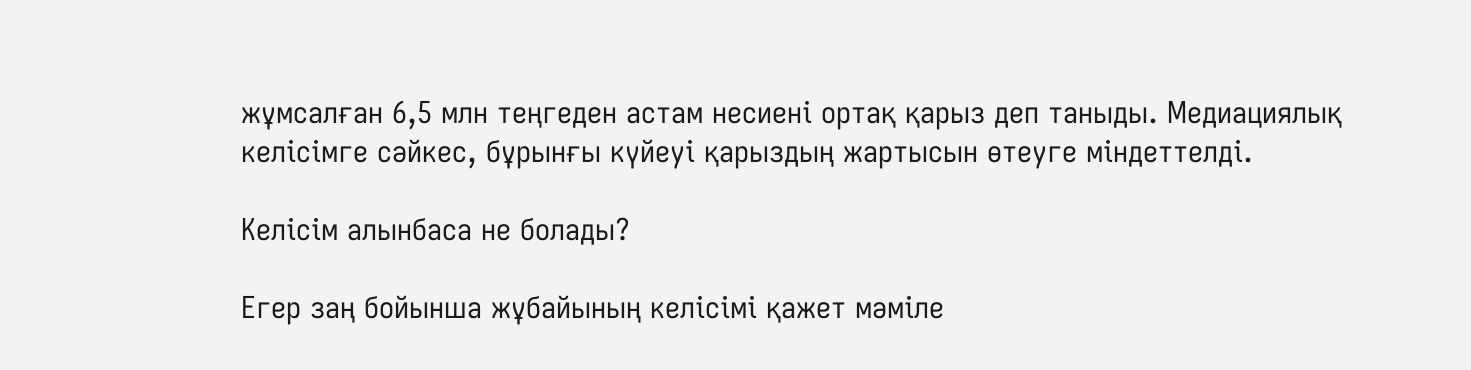жұмсалған 6,5 млн теңгеден астам несиені ортақ қарыз деп таныды. Медиациялық келісімге сәйкес, бұрынғы күйеуі қарыздың жартысын өтеуге міндеттелді.

Келісім алынбаса не болады?

Егер заң бойынша жұбайының келісімі қажет мәміле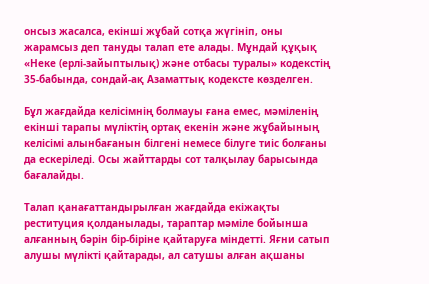онсыз жасалса, екінші жұбай сотқа жүгініп, оны жарамсыз деп тануды талап ете алады. Мұндай құқық «Неке (ерлі-зайыптылық) және отбасы туралы» кодекстің 35-бабында, сондай-ақ Азаматтық кодексте көзделген.

Бұл жағдайда келісімнің болмауы ғана емес, мәміленің екінші тарапы мүліктің ортақ екенін және жұбайының келісімі алынбағанын білгені немесе білуге тиіс болғаны да ескеріледі. Осы жайттарды сот талқылау барысында бағалайды.

Талап қанағаттандырылған жағдайда екіжақты реституция қолданылады, тараптар мәміле бойынша алғанның бәрін бір-біріне қайтаруға міндетті. Яғни сатып алушы мүлікті қайтарады, ал сатушы алған ақшаны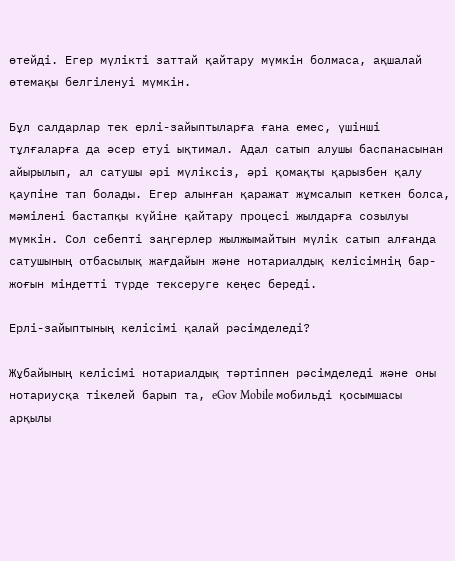өтейді. Егер мүлікті заттай қайтару мүмкін болмаса, ақшалай өтемақы белгіленуі мүмкін.

Бұл салдарлар тек ерлі-зайыптыларға ғана емес, үшінші тұлғаларға да әсер етуі ықтимал. Адал сатып алушы баспанасынан айырылып, ал сатушы әрі мүліксіз, әрі қомақты қарызбен қалу қаупіне тап болады. Егер алынған қаражат жұмсалып кеткен болса, мәмілені бастапқы күйіне қайтару процесі жылдарға созылуы мүмкін. Сол себепті заңгерлер жылжымайтын мүлік сатып алғанда сатушының отбасылық жағдайын және нотариалдық келісімнің бар-жоғын міндетті түрде тексеруге кеңес береді.

Ерлі-зайыптының келісімі қалай рәсімделеді?

Жұбайының келісімі нотариалдық тәртіппен рәсімделеді және оны нотариусқа тікелей барып та, eGov Mobile мобильді қосымшасы арқылы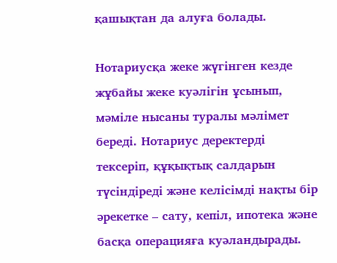қашықтан да алуға болады.

Нотариусқа жеке жүгінген кезде жұбайы жеке куәлігін ұсынып, мәміле нысаны туралы мәлімет береді. Нотариус деректерді тексеріп, құқықтық салдарын түсіндіреді және келісімді нақты бір әрекетке – сату, кепіл, ипотека және басқа операцияға куәландырады.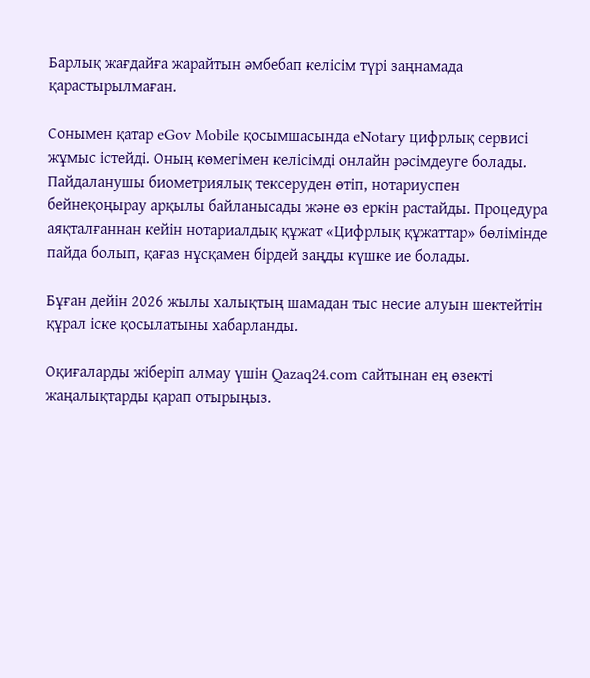Барлық жағдайға жарайтын әмбебап келісім түрі заңнамада қарастырылмаған.

Сонымен қатар eGov Mobile қосымшасында eNotary цифрлық сервисі жұмыс істейді. Оның көмегімен келісімді онлайн рәсімдеуге болады. Пайдаланушы биометриялық тексеруден өтіп, нотариуспен бейнеқоңырау арқылы байланысады және өз еркін растайды. Процедура аяқталғаннан кейін нотариалдық құжат «Цифрлық құжаттар» бөлімінде пайда болып, қағаз нұсқамен бірдей заңды күшке ие болады.

Бұған дейін 2026 жылы халықтың шамадан тыс несие алуын шектейтін құрал іске қосылатыны хабарланды.

Оқиғаларды жіберіп алмау үшін Qazaq24.com сайтынан ең өзекті жаңалықтарды қарап отырыңыз.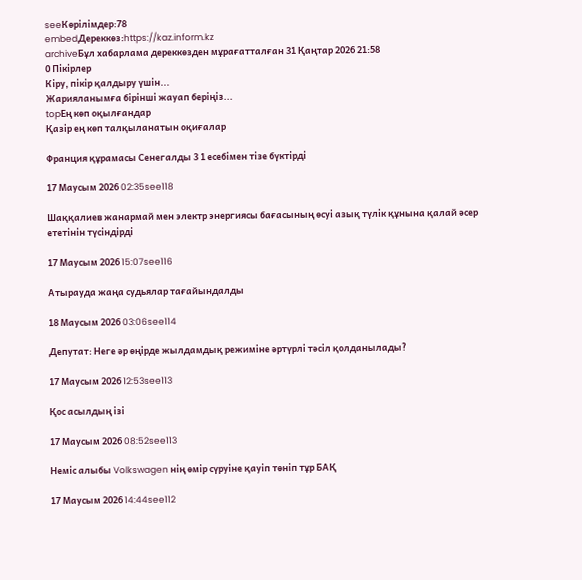seeКөрілімдер:78
embedДереккөз:https://kaz.inform.kz
archiveБұл хабарлама дереккөзден мұрағатталған 31 Қаңтар 2026 21:58
0 Пікірлер
Кіру, пікір қалдыру үшін...
Жарияланымға бірінші жауап беріңіз...
topЕң көп оқылғандар
Қазір ең көп талқыланатын оқиғалар

Франция құрамасы Сенегалды 3 1 есебімен тізе бүктірді

17 Маусым 2026 02:35see118

Шаққалиев жанармай мен электр энергиясы бағасының өсуі азық түлік құнына қалай әсер ететінін түсіндірді

17 Маусым 2026 15:07see116

Атырауда жаңа судьялар тағайындалды

18 Маусым 2026 03:06see114

Депутат: Неге әр өңірде жылдамдық режиміне әртүрлі тәсіл қолданылады?

17 Маусым 2026 12:53see113

Қос асылдың ізі

17 Маусым 2026 08:52see113

Неміс алыбы Volkswagen нің өмір сүруіне қауіп төніп тұр БАҚ

17 Маусым 2026 14:44see112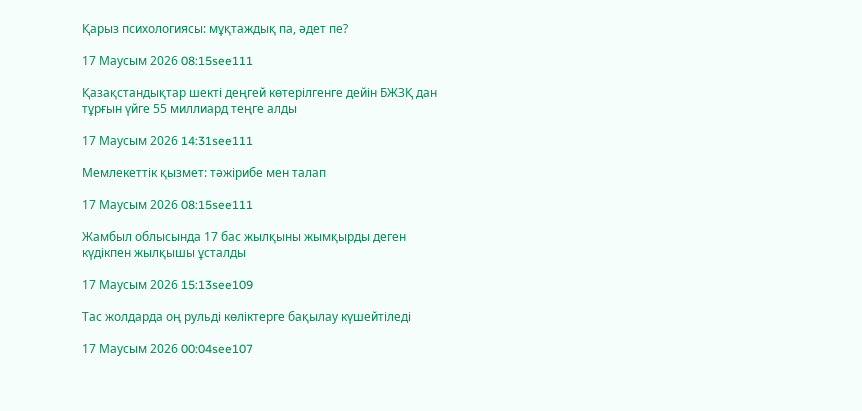Қарыз психологиясы: мұқтаждық па, әдет пе?

17 Маусым 2026 08:15see111

Қазақстандықтар шекті деңгей көтерілгенге дейін БЖЗҚ дан тұрғын үйге 55 миллиард теңге алды

17 Маусым 2026 14:31see111

Мемлекеттік қызмет: тәжірибе мен талап

17 Маусым 2026 08:15see111

Жамбыл облысында 17 бас жылқыны жымқырды деген күдікпен жылқышы ұсталды

17 Маусым 2026 15:13see109

Тас жолдарда оң рульді көліктерге бақылау күшейтіледі

17 Маусым 2026 00:04see107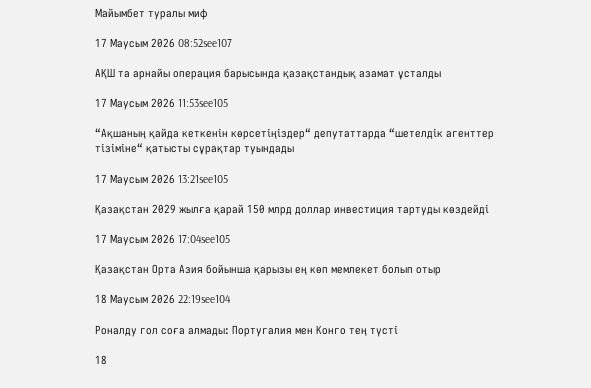Майымбет туралы миф

17 Маусым 2026 08:52see107

АҚШ та арнайы операция барысында қазақстандық азамат ұсталды

17 Маусым 2026 11:53see105

“Ақшаның қайда кеткенін көрсетіңіздер“ депутаттарда “шетелдік агенттер тізіміне“ қатысты сұрақтар туындады

17 Маусым 2026 13:21see105

Қазақстан 2029 жылға қарай 150 млрд доллар инвестиция тартуды көздейді

17 Маусым 2026 17:04see105

Қазақстан Орта Азия бойынша қарызы ең көп мемлекет болып отыр

18 Маусым 2026 22:19see104

Роналду гол соға алмады: Португалия мен Конго тең түсті

18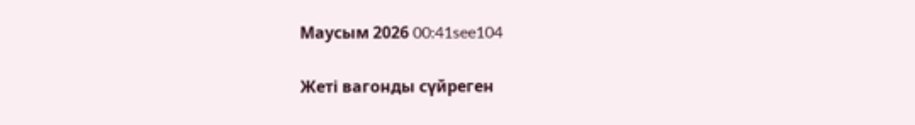Маусым 2026 00:41see104

Жеті вагонды сүйреген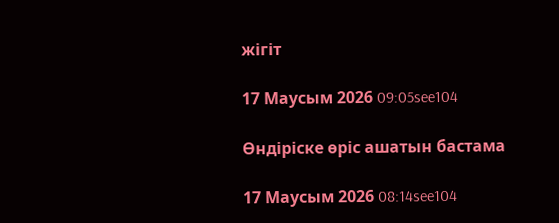жігіт

17 Маусым 2026 09:05see104

Өндіріске өріс ашатын бастама

17 Маусым 2026 08:14see104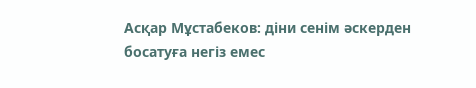Асқар Мұстабеков: діни сенім әскерден босатуға негіз емес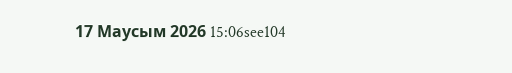17 Маусым 2026 15:06see104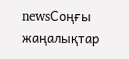newsСоңғы жаңалықтар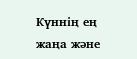Күннің ең жаңа және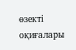өзекті оқиғалары